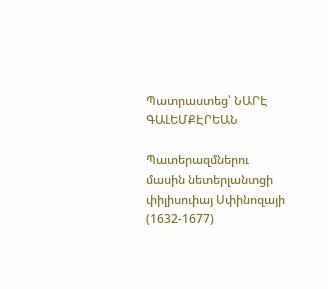Պատրաստեց՝ ՆԱՐԷ ԳԱԼԵՄՔԷՐԵԱՆ

Պատերազմներու մասին նետերլանտցի փիլիսոփայ Սփինոզայի (1632-1677)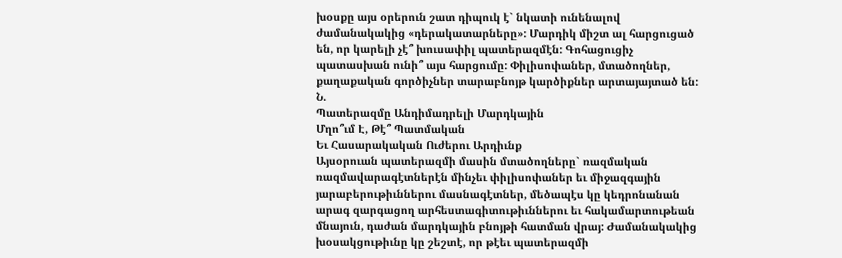խօսքը այս օրերուն շատ դիպուկ է` նկատի ունենալով ժամանակակից «դերակատարները»: Մարդիկ միշտ ալ հարցուցած են, որ կարելի չէ՞ խուսափիլ պատերազմէն: Գոհացուցիչ պատասխան ունի՞ այս հարցումը: Փիլիսոփաներ, մտածողներ, քաղաքական գործիչներ տարաբնոյթ կարծիքներ արտայայտած են:
Ն.
Պատերազմը Անդիմադրելի Մարդկային
Մղո՞ւմ Է, Թէ՞ Պատմական
Եւ Հասարակական Ուժերու Արդիւնք
Այսօրուան պատերազմի մասին մտածողները` ռազմական ռազմավարագէտներէն մինչեւ փիլիսոփաներ եւ միջազգային յարաբերութիւններու մասնագէտներ, մեծապէս կը կեդրոնանան արագ զարգացող արհեստագիտութիւններու եւ հակամարտութեան մնայուն, դաժան մարդկային բնոյթի հատման վրայ: Ժամանակակից խօսակցութիւնը կը շեշտէ, որ թէեւ պատերազմի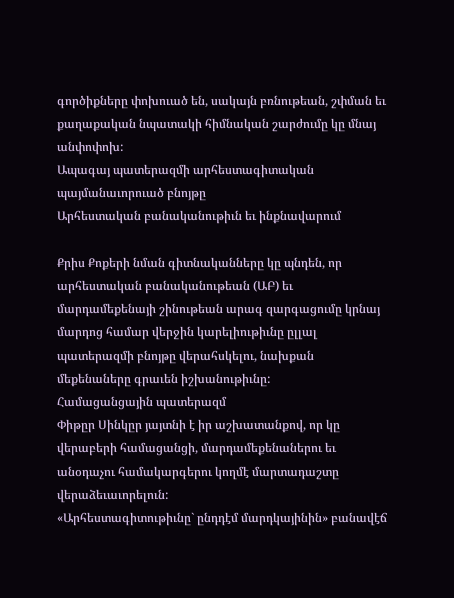գործիքները փոխուած են, սակայն բռնութեան, շփման եւ քաղաքական նպատակի հիմնական շարժումը կը մնայ անփոփոխ:
Ապագայ պատերազմի արհեստագիտական պայմանաւորուած բնոյթը
Արհեստական բանականութիւն եւ ինքնավարում

Քրիս Քոքերի նման գիտնականները կը պնդեն, որ արհեստական բանականութեան (ԱԲ) եւ մարդամեքենայի շինութեան արագ զարգացումը կրնայ մարդոց համար վերջին կարելիութիւնը ըլլալ պատերազմի բնոյթը վերահսկելու, նախքան մեքենաները գրաւեն իշխանութիւնը:
Համացանցային պատերազմ
Փիթըր Սինկըր յայտնի է իր աշխատանքով, որ կը վերաբերի համացանցի, մարդամեքենաներու եւ անօդաչու համակարգերու կողմէ մարտադաշտը վերաձեւաւորելուն:
«Արհեստագիտութիւնը` ընդդէմ մարդկայինին» բանավէճ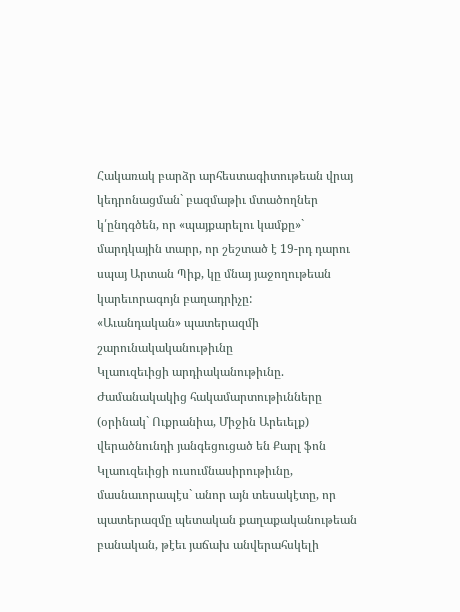Հակառակ բարձր արհեստագիտութեան վրայ կեդրոնացման` բազմաթիւ մտածողներ կ՛ընդգծեն, որ «պայքարելու կամքը»` մարդկային տարր, որ շեշտած է 19-րդ դարու սպայ Արտան Պիք, կը մնայ յաջողութեան կարեւորագոյն բաղադրիչը:
«Աւանդական» պատերազմի շարունակականութիւնը
Կլաուզեւիցի արդիականութիւնը. Ժամանակակից հակամարտութիւնները (օրինակ` Ուքրանիա, Միջին Արեւելք) վերածնունդի յանգեցուցած են Քարլ ֆոն Կլաուզեւիցի ուսումնասիրութիւնը, մասնաւորապէս` անոր այն տեսակէտը, որ պատերազմը պետական քաղաքականութեան բանական, թէեւ յաճախ անվերահսկելի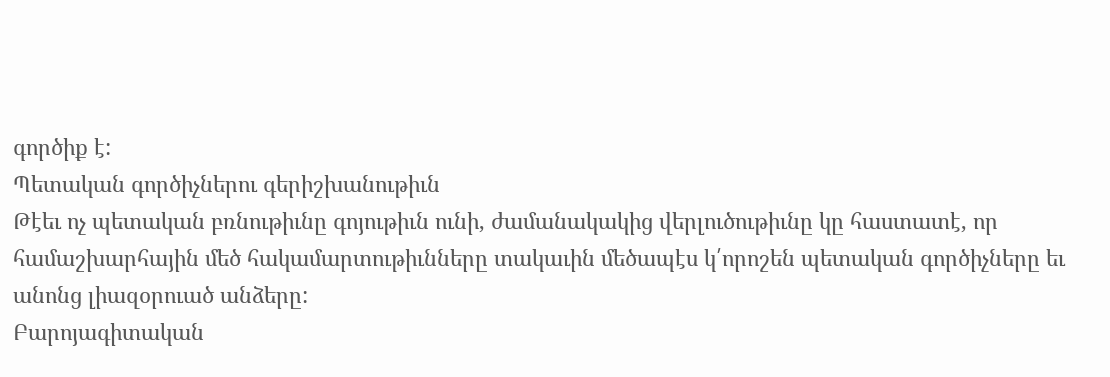գործիք է:
Պետական գործիչներու գերիշխանութիւն
Թէեւ ոչ պետական բռնութիւնը գոյութիւն ունի, ժամանակակից վերլուծութիւնը կը հաստատէ, որ համաշխարհային մեծ հակամարտութիւնները տակաւին մեծապէս կ՛որոշեն պետական գործիչները եւ անոնց լիազօրուած անձերը:
Բարոյագիտական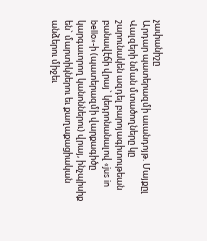չափանիշը
Արդար պատերազմի աւանդոյթ. Մայքըլ Վալզերի նման մտածողները կը շարունակեն ազդել բարոյագիտութեան բանավէճի վրայ` կեդրոնանալով «jus in bello»-ի (պատերազմի վարքագիծը կարգաւորող կանոններու) վրայ, ինչպիսիք են` մարտիկներու եւ քաղաքացիական անձերու միջեւ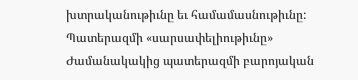խտրականութիւնը եւ համամասնութիւնը:
Պատերազմի «սարսափելիութիւնը»
Ժամանակակից պատերազմի բարոյական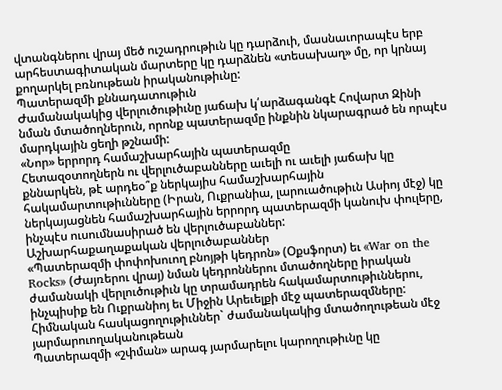վտանգներու վրայ մեծ ուշադրութիւն կը դարձուի, մասնաւորապէս երբ արհեստագիտական մարտերը կը դարձնեն «տեսախաղ» մը, որ կրնայ քողարկել բռնութեան իրականութիւնը:
Պատերազմի քննադատութիւն
Ժամանակակից վերլուծութիւնը յաճախ կ՛արձագանգէ Հովարտ Զինի նման մտածողներուն, որոնք պատերազմը ինքնին նկարագրած են որպէս մարդկային ցեղի թշնամի:
«Նոր» երրորդ համաշխարհային պատերազմը
Հետազօտողներն ու վերլուծաբանները աւելի ու աւելի յաճախ կը քննարկեն, թէ արդեօ՞ք ներկայիս համաշխարհային հակամարտութիւնները (Իրան, Ուքրանիա, լարուածութիւն Ասիոյ մէջ) կը ներկայացնեն համաշխարհային երրորդ պատերազմի կանուխ փուլերը, ինչպէս ուսումնասիրած են վերլուծաբաններ:
Աշխարհաքաղաքական վերլուծաբաններ
«Պատերազմի փոփոխուող բնոյթի կեդրոն» (Օքսֆորտ) եւ «War on the Rocks» (Ժայռերու վրայ) նման կեդրոններու մտածողները իրական ժամանակի վերլուծութիւն կը տրամադրեն հակամարտութիւններու, ինչպիսիք են Ուքրանիոյ եւ Միջին Արեւելքի մէջ պատերազմները:
Հիմնական հասկացողութիւններ` ժամանակակից մտածողութեան մէջ յարմարուողականութեան
Պատերազմի «շփման» արագ յարմարելու կարողութիւնը կը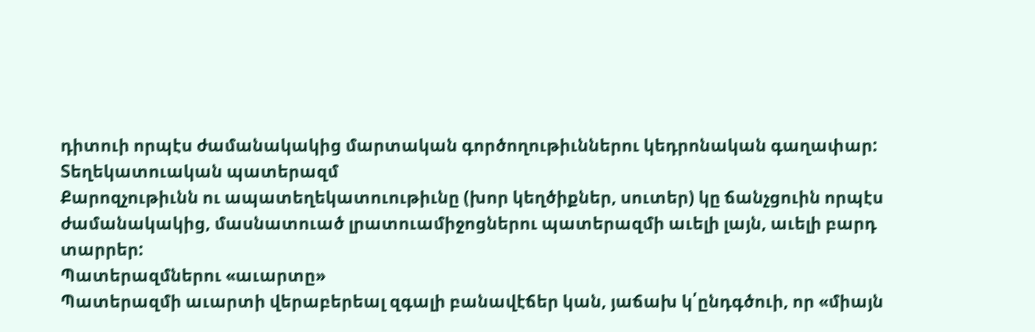դիտուի որպէս ժամանակակից մարտական գործողութիւններու կեդրոնական գաղափար:
Տեղեկատուական պատերազմ
Քարոզչութիւնն ու ապատեղեկատուութիւնը (խոր կեղծիքներ, սուտեր) կը ճանչցուին որպէս ժամանակակից, մասնատուած լրատուամիջոցներու պատերազմի աւելի լայն, աւելի բարդ տարրեր:
Պատերազմներու «աւարտը»
Պատերազմի աւարտի վերաբերեալ զգալի բանավէճեր կան, յաճախ կ՛ընդգծուի, որ «միայն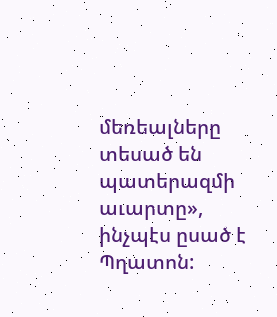մեռեալները տեսած են պատերազմի աւարտը», ինչպէս ըսած է Պղատոն: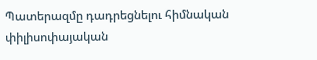Պատերազմը դադրեցնելու հիմնական փիլիսոփայական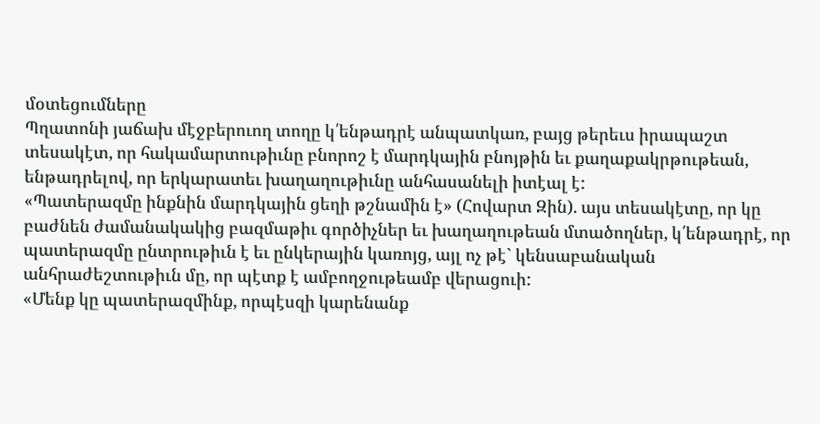մօտեցումները
Պղատոնի յաճախ մէջբերուող տողը կ՛ենթադրէ անպատկառ, բայց թերեւս իրապաշտ տեսակէտ, որ հակամարտութիւնը բնորոշ է մարդկային բնոյթին եւ քաղաքակրթութեան, ենթադրելով, որ երկարատեւ խաղաղութիւնը անհասանելի իտէալ է:
«Պատերազմը ինքնին մարդկային ցեղի թշնամին է» (Հովարտ Զին). այս տեսակէտը, որ կը բաժնեն ժամանակակից բազմաթիւ գործիչներ եւ խաղաղութեան մտածողներ, կ՛ենթադրէ, որ պատերազմը ընտրութիւն է եւ ընկերային կառոյց, այլ ոչ թէ` կենսաբանական անհրաժեշտութիւն մը, որ պէտք է ամբողջութեամբ վերացուի:
«Մենք կը պատերազմինք, որպէսզի կարենանք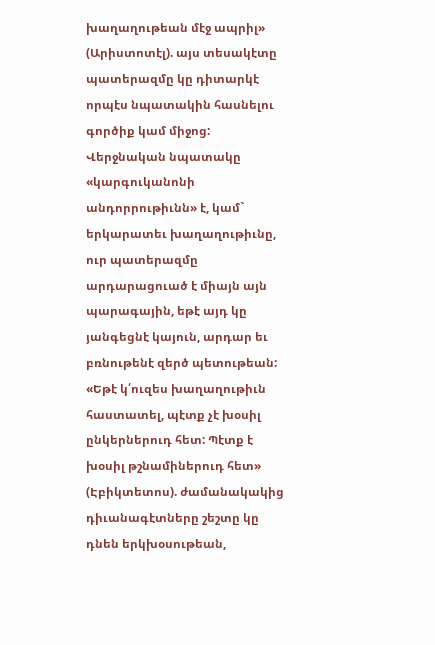խաղաղութեան մէջ ապրիլ» (Արիստոտէլ). այս տեսակէտը պատերազմը կը դիտարկէ որպէս նպատակին հասնելու գործիք կամ միջոց: Վերջնական նպատակը «կարգուկանոնի անդորրութիւնն» է, կամ` երկարատեւ խաղաղութիւնը, ուր պատերազմը արդարացուած է միայն այն պարագային, եթէ այդ կը յանգեցնէ կայուն, արդար եւ բռնութենէ զերծ պետութեան:
«Եթէ կ՛ուզես խաղաղութիւն հաստատել, պէտք չէ խօսիլ ընկերներուդ հետ: Պէտք է խօսիլ թշնամիներուդ հետ» (Էբիկտետոս). ժամանակակից դիւանագէտները շեշտը կը դնեն երկխօսութեան,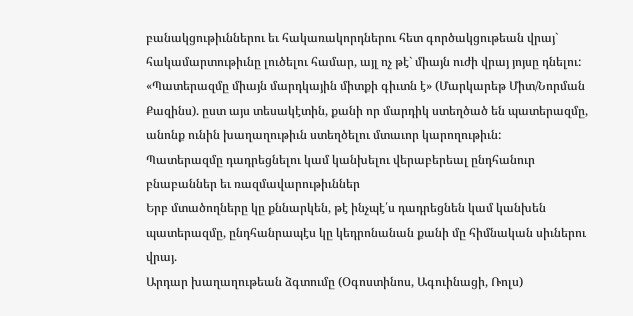բանակցութիւններու եւ հակառակորդներու հետ գործակցութեան վրայ` հակամարտութիւնը լուծելու համար, այլ ոչ թէ` միայն ուժի վրայ յոյսը դնելու:
«Պատերազմը միայն մարդկային միտքի գիւտն է» (Մարկարեթ Միտ/Նորման Քազինս). ըստ այս տեսակէտին, քանի որ մարդիկ ստեղծած են պատերազմը, անոնք ունին խաղաղութիւն ստեղծելու մտաւոր կարողութիւն:
Պատերազմը դադրեցնելու կամ կանխելու վերաբերեալ ընդհանուր բնաբաններ եւ ռազմավարութիւններ
Երբ մտածողները կը քննարկեն, թէ ինչպէ՛ս դադրեցնեն կամ կանխեն պատերազմը, ընդհանրապէս կը կեդրոնանան քանի մը հիմնական սիւներու վրայ.
Արդար խաղաղութեան ձգտումը (Օգոստինոս, Ագուինացի, Ռոլս)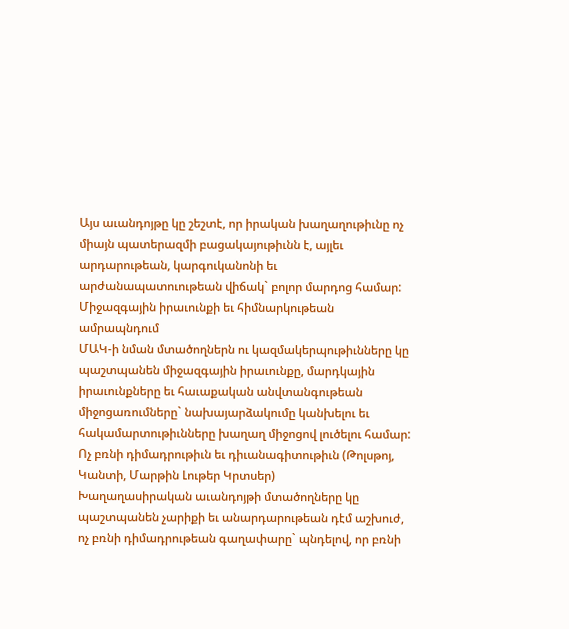Այս աւանդոյթը կը շեշտէ, որ իրական խաղաղութիւնը ոչ միայն պատերազմի բացակայութիւնն է, այլեւ արդարութեան, կարգուկանոնի եւ արժանապատուութեան վիճակ` բոլոր մարդոց համար:
Միջազգային իրաւունքի եւ հիմնարկութեան ամրապնդում
ՄԱԿ-ի նման մտածողներն ու կազմակերպութիւնները կը պաշտպանեն միջազգային իրաւունքը, մարդկային իրաւունքները եւ հաւաքական անվտանգութեան միջոցառումները` նախայարձակումը կանխելու եւ հակամարտութիւնները խաղաղ միջոցով լուծելու համար:
Ոչ բռնի դիմադրութիւն եւ դիւանագիտութիւն (Թոլսթոյ, Կանտի, Մարթին Լութեր Կրտսեր)
Խաղաղասիրական աւանդոյթի մտածողները կը պաշտպանեն չարիքի եւ անարդարութեան դէմ աշխուժ, ոչ բռնի դիմադրութեան գաղափարը` պնդելով, որ բռնի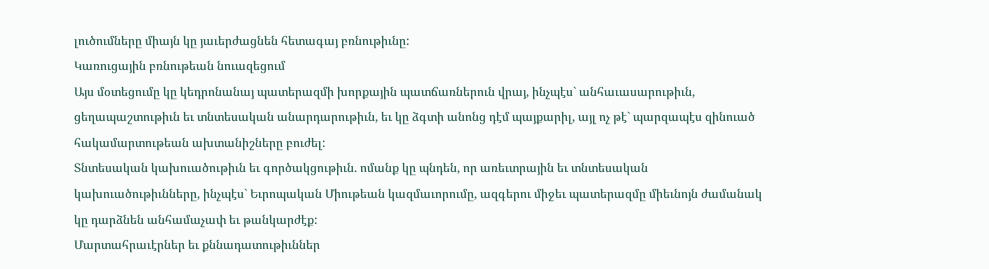լուծումները միայն կը յաւերժացնեն հետագայ բռնութիւնը:
Կառուցային բռնութեան նուազեցում
Այս մօտեցումը կը կեդրոնանայ պատերազմի խորքային պատճառներուն վրայ, ինչպէս` անհաւասարութիւն, ցեղապաշտութիւն եւ տնտեսական անարդարութիւն, եւ կը ձգտի անոնց դէմ պայքարիլ, այլ ոչ թէ` պարզապէս զինուած հակամարտութեան ախտանիշները բուժել:
Տնտեսական կախուածութիւն եւ գործակցութիւն. ոմանք կը պնդեն, որ առեւտրային եւ տնտեսական կախուածութիւնները, ինչպէս` Եւրոպական Միութեան կազմաւորումը, ազգերու միջեւ պատերազմը միեւնոյն ժամանակ կը դարձնեն անհամաչափ եւ թանկարժէք:
Մարտահրաւէրներ եւ քննադատութիւններ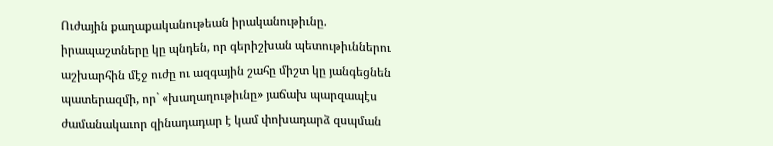Ուժային քաղաքականութեան իրականութիւնը. իրապաշտները կը պնդեն, որ գերիշխան պետութիւններու աշխարհին մէջ ուժը ու ազգային շահը միշտ կը յանգեցնեն պատերազմի, որ` «խաղաղութիւնը» յաճախ պարզապէս ժամանակաւոր զինադադար է կամ փոխադարձ զսպման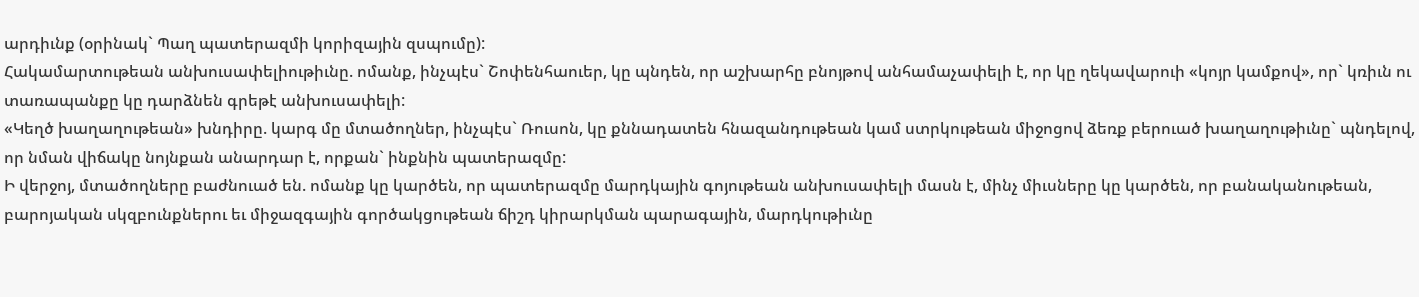արդիւնք (օրինակ` Պաղ պատերազմի կորիզային զսպումը):
Հակամարտութեան անխուսափելիութիւնը. ոմանք, ինչպէս` Շոփենհաուեր, կը պնդեն, որ աշխարհը բնոյթով անհամաչափելի է, որ կը ղեկավարուի «կոյր կամքով», որ` կռիւն ու տառապանքը կը դարձնեն գրեթէ անխուսափելի:
«Կեղծ խաղաղութեան» խնդիրը. կարգ մը մտածողներ, ինչպէս` Ռուսոն, կը քննադատեն հնազանդութեան կամ ստրկութեան միջոցով ձեռք բերուած խաղաղութիւնը` պնդելով, որ նման վիճակը նոյնքան անարդար է, որքան` ինքնին պատերազմը:
Ի վերջոյ, մտածողները բաժնուած են. ոմանք կը կարծեն, որ պատերազմը մարդկային գոյութեան անխուսափելի մասն է, մինչ միւսները կը կարծեն, որ բանականութեան, բարոյական սկզբունքներու եւ միջազգային գործակցութեան ճիշդ կիրարկման պարագային, մարդկութիւնը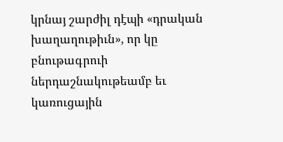կրնայ շարժիլ դէպի «դրական խաղաղութիւն», որ կը բնութագրուի ներդաշնակութեամբ եւ կառուցային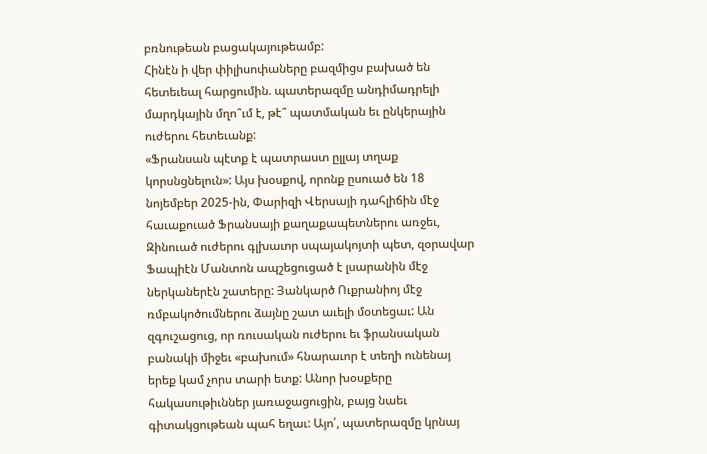բռնութեան բացակայութեամբ:
Հինէն ի վեր փիլիսոփաները բազմիցս բախած են հետեւեալ հարցումին. պատերազմը անդիմադրելի մարդկային մղո՞ւմ է, թէ՞ պատմական եւ ընկերային ուժերու հետեւանք:
«Ֆրանսան պէտք է պատրաստ ըլլայ տղաք կորսնցնելուն»: Այս խօսքով, որոնք ըսուած են 18 նոյեմբեր 2025-ին, Փարիզի Վերսայի դահլիճին մէջ հաւաքուած Ֆրանսայի քաղաքապետներու առջեւ, Զինուած ուժերու գլխաւոր սպայակոյտի պետ, զօրավար Ֆապիէն Մանտոն ապշեցուցած է լսարանին մէջ ներկաներէն շատերը: Յանկարծ Ուքրանիոյ մէջ ռմբակոծումներու ձայնը շատ աւելի մօտեցաւ: Ան զգուշացուց, որ ռուսական ուժերու եւ ֆրանսական բանակի միջեւ «բախում» հնարաւոր է տեղի ունենայ երեք կամ չորս տարի ետք: Անոր խօսքերը հակասութիւններ յառաջացուցին, բայց նաեւ գիտակցութեան պահ եղաւ: Այո՛, պատերազմը կրնայ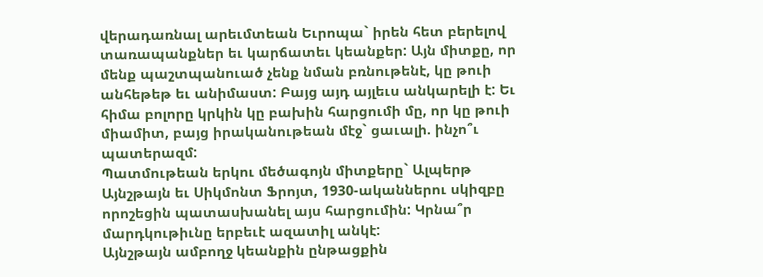վերադառնալ արեւմտեան Եւրոպա` իրեն հետ բերելով տառապանքներ եւ կարճատեւ կեանքեր: Այն միտքը, որ մենք պաշտպանուած չենք նման բռնութենէ, կը թուի անհեթեթ եւ անիմաստ: Բայց այդ այլեւս անկարելի է: Եւ հիմա բոլորը կրկին կը բախին հարցումի մը, որ կը թուի միամիտ, բայց իրականութեան մէջ` ցաւալի. ինչո՞ւ պատերազմ:
Պատմութեան երկու մեծագոյն միտքերը` Ալպերթ Այնշթայն եւ Սիկմոնտ Ֆրոյտ, 1930-ականներու սկիզբը որոշեցին պատասխանել այս հարցումին: Կրնա՞ր մարդկութիւնը երբեւէ ազատիլ անկէ:
Այնշթայն ամբողջ կեանքին ընթացքին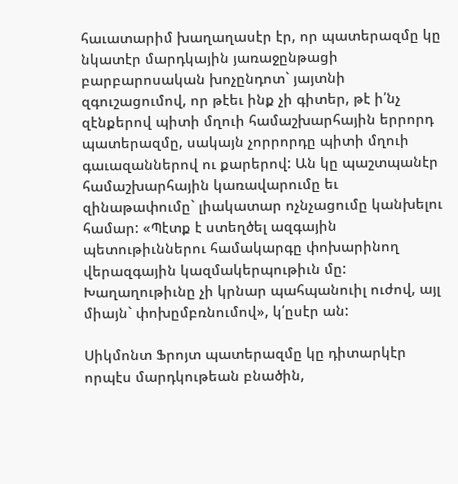հաւատարիմ խաղաղասէր էր, որ պատերազմը կը նկատէր մարդկային յառաջընթացի բարբարոսական խոչընդոտ` յայտնի զգուշացումով, որ թէեւ ինք չի գիտեր, թէ ի՛նչ զէնքերով պիտի մղուի համաշխարհային երրորդ պատերազմը, սակայն չորրորդը պիտի մղուի գաւազաններով ու քարերով: Ան կը պաշտպանէր համաշխարհային կառավարումը եւ զինաթափումը` լիակատար ոչնչացումը կանխելու համար: «Պէտք է ստեղծել ազգային պետութիւններու համակարգը փոխարինող վերազգային կազմակերպութիւն մը: Խաղաղութիւնը չի կրնար պահպանուիլ ուժով, այլ միայն` փոխըմբռնումով», կ՛ըսէր ան:

Սիկմոնտ Ֆրոյտ պատերազմը կը դիտարկէր որպէս մարդկութեան բնածին,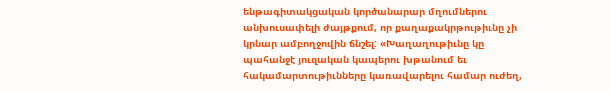ենթագիտակցական կործանարար մղումներու անխուսափելի ժայթքում, որ քաղաքակրթութիւնը չի կրնար ամբողջովին ճնշել: «Խաղաղութիւնը կը պահանջէ յուզական կապերու խթանում եւ հակամարտութիւնները կառավարելու համար ուժեղ,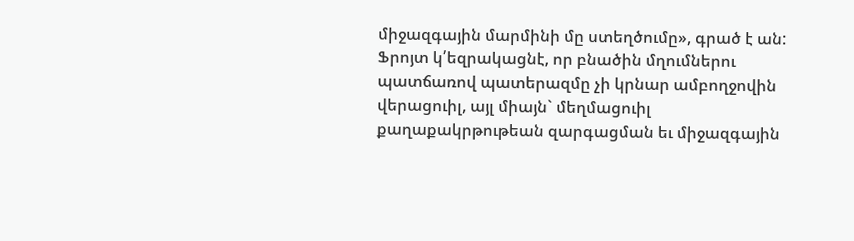միջազգային մարմինի մը ստեղծումը», գրած է ան: Ֆրոյտ կ՛եզրակացնէ, որ բնածին մղումներու պատճառով պատերազմը չի կրնար ամբողջովին վերացուիլ, այլ միայն` մեղմացուիլ քաղաքակրթութեան զարգացման եւ միջազգային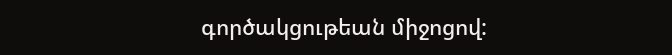գործակցութեան միջոցով: